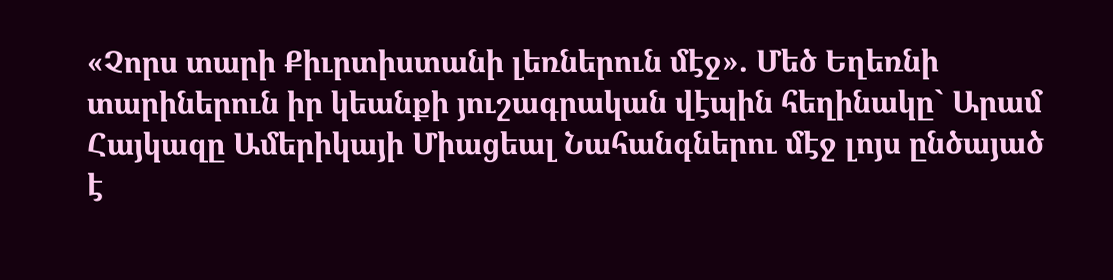«Չորս տարի Քիւրտիստանի լեռներուն մէջ». Մեծ Եղեռնի տարիներուն իր կեանքի յուշագրական վէպին հեղինակը` Արամ Հայկազը Ամերիկայի Միացեալ Նահանգներու մէջ լոյս ընծայած է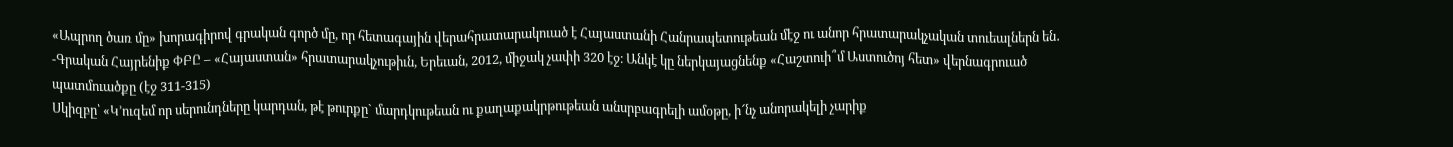«Ապրող ծառ մը» խորագիրով գրական գործ մը, որ հետագային վերահրատարակուած է Հայաստանի Հանրապետութեան մէջ ու անոր հրատարակչական տուեալներն են․ -Գրական Հայրենիք ՓԲԸ – «Հայաստան» հրատարակչութիւն, Երեւան, 2012, միջակ չափի 320 էջ։ Անկէ կը ներկայացնենք «Հաշտուի՞մ Աստուծոյ հետ» վերնագրուած պատմուածքը (էջ 311-315)
Սկիզբը՝ «Կ’ուզեմ որ սերունդները կարդան, թէ թուրքը` մարդկութեան ու քաղաքակրթութեան անսրբագրելի ամօթը, ի՜նչ անորակելի չարիք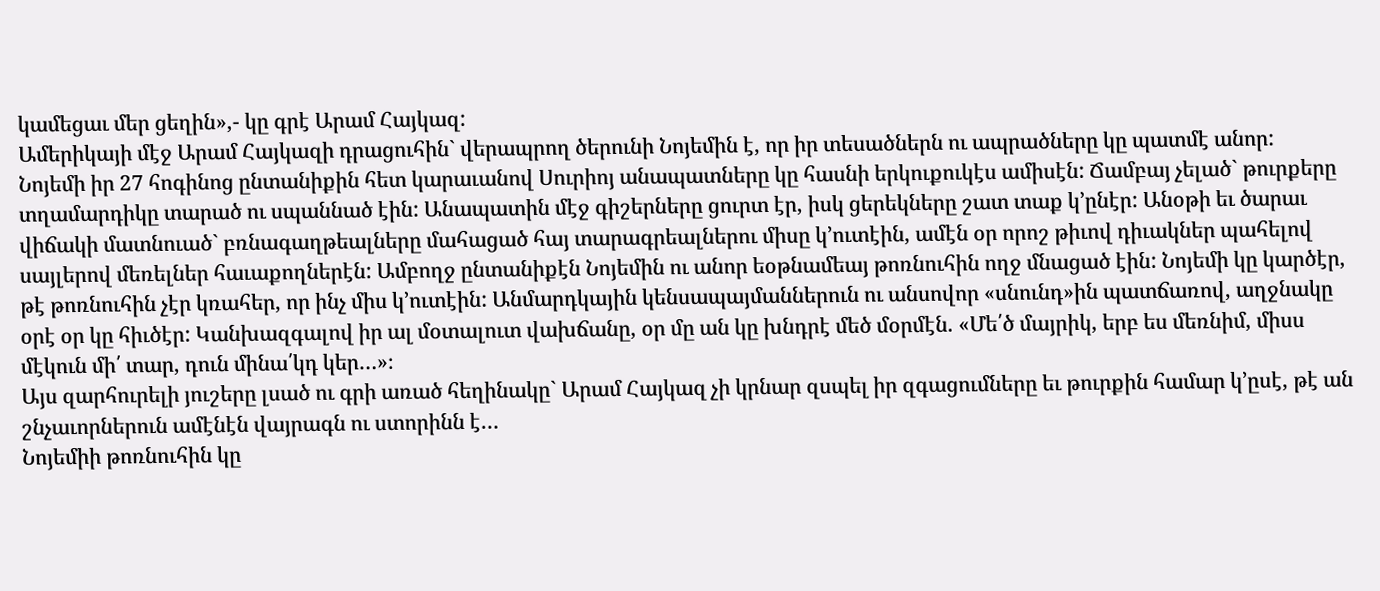կամեցաւ մեր ցեղին»,- կը գրէ Արամ Հայկազ:
Ամերիկայի մէջ Արամ Հայկազի դրացուհին` վերապրող ծերունի Նոյեմին է, որ իր տեսածներն ու ապրածները կը պատմէ անոր:
Նոյեմի իր 27 հոգինոց ընտանիքին հետ կարաւանով Սուրիոյ անապատները կը հասնի երկուքուկէս ամիսէն: Ճամբայ չելած` թուրքերը տղամարդիկը տարած ու սպաննած էին: Անապատին մէջ գիշերները ցուրտ էր, իսկ ցերեկները շատ տաք կ’ընէր: Անօթի եւ ծարաւ վիճակի մատնուած` բռնագաղթեալները մահացած հայ տարագրեալներու միսը կ’ուտէին, ամէն օր որոշ թիւով դիւակներ պահելով սայլերով մեռելներ հաւաքողներէն: Ամբողջ ընտանիքէն Նոյեմին ու անոր եօթնամեայ թոռնուհին ողջ մնացած էին: Նոյեմի կը կարծէր, թէ թոռնուհին չէր կռահեր, որ ինչ միս կ’ուտէին: Անմարդկային կենսապայմաններուն ու անսովոր «սնունդ»ին պատճառով, աղջնակը օրէ օր կը հիւծէր: Կանխազգալով իր ալ մօտալուտ վախճանը, օր մը ան կը խնդրէ մեծ մօրմէն. «Մե՛ծ մայրիկ, երբ ես մեռնիմ, միսս մէկուն մի՛ տար, դուն մինա՛կդ կեր…»։
Այս զարհուրելի յուշերը լսած ու գրի առած հեղինակը` Արամ Հայկազ չի կրնար զսպել իր զգացումները եւ թուրքին համար կ’ըսէ, թէ ան շնչաւորներուն ամէնէն վայրագն ու ստորինն է…
Նոյեմիի թոռնուհին կը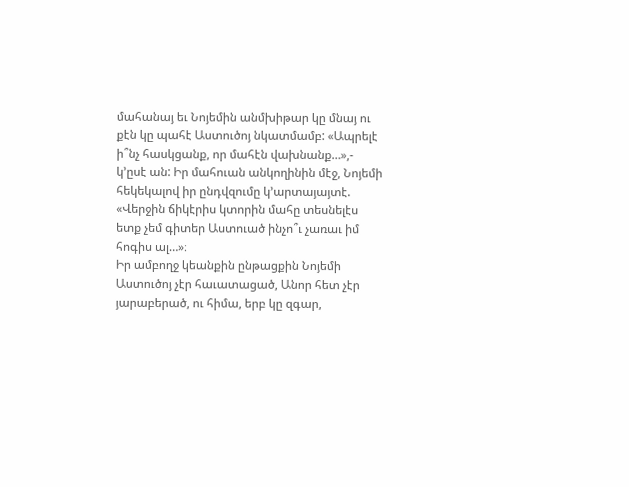մահանայ եւ Նոյեմին անմխիթար կը մնայ ու քէն կը պահէ Աստուծոյ նկատմամբ: «Ապրելէ ի՞նչ հասկցանք, որ մահէն վախնանք…»,- կ’ըսէ ան: Իր մահուան անկողինին մէջ, Նոյեմի հեկեկալով իր ընդվզումը կ’արտայայտէ. «Վերջին ճիկէրիս կտորին մահը տեսնելէս ետք չեմ գիտեր Աստուած ինչո՞ւ չառաւ իմ հոգիս ալ…»։
Իր ամբողջ կեանքին ընթացքին Նոյեմի Աստուծոյ չէր հաւատացած, Անոր հետ չէր յարաբերած, ու հիմա, երբ կը զգար,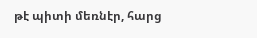թէ պիտի մեռնէր, հարց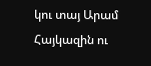կու տայ Արամ Հայկազին ու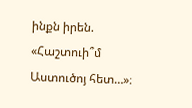ինքն իրեն. «Հաշտուի՞մ Աստուծոյ հետ…»։